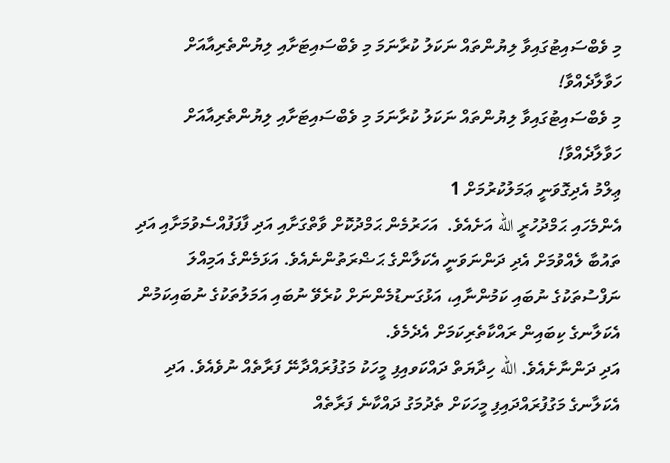މި ވެބްސައިޓުގައިވާ ލިޔުންތައް ނަކަލު ކުރާނަމަ މި ވެބްސައިޓަށާއި ލިޔުންތެރިއާއަށް ހަވާލާދެއްވާ!
މި ވެބްސައިޓުގައިވާ ލިޔުންތައް ނަކަލު ކުރާނަމަ މި ވެބްސައިޓަށާއި ލިޔުންތެރިއާއަށް ހަވާލާދެއްވާ!
ޢިލްމު އެދިގޮވަނީ ޢަމަލުކުރުމަށް 1
އެންމެހައި ޙަމްދުހުރީ الله އަށެއެވެ.  އަހަރުމެން ޙަމްދުކޮށް ވާތްގަށާއި އަދި ފާފަފުއްސެވުމަށާއި އަދި ތައުބާ ލެއްވުމަށް އެދި ދަންނަވަނީ އެކަލާންގެ ޙަޟްރަތުންނެއެވެ. އަޅަމެންގެ އަމިއްލަ ނަފްސުތަކުގެ ނުބައި ކަމުންނާއި، އަޅުގަނޑުމެންނަށް ކުރެވޭ ނުބައި އަމަލުތަކުގެ ނުބައިކަމުން އެކަލާނގެ ކިބައިން ރައްކާތެރިކަމަށް އެދެމެވެ.
އަދި ދަންނާށެއެވެ. الله ހިދާޔަތް ދައްކަވއިފި މީހަކު މަގުފުރައްދާނޭ ފަރާތެއް ނުވެއެވެ. އަދި އެކަލާނގެ މަގުފުރައްދައިފި މީހަކަށް ތެދުމަގު ދައްކާނެ ފަރާތެއް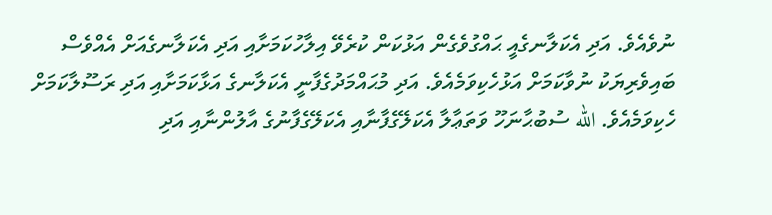ނުވެއެވެ. އަދި އެކަލާނގެއީ ޙައްގުވެގެން އަޅުކަން ކުރެވޭ އިލާހުކަމަށާއި އަދި އެކަލާނގެއަށް އެއްވެސް ބައިވެރިޔަކު ނުވާކަމަށް އަޅުހެކިވަމެއެވެ. އަދި މުޙައްމަދުގެފާނީ އެކަލާނގެ އަޅާކަމަށާއި އަދި ރަސޫލާކަމަށް ހެކިވަމެއެވެ. الله ސުބުޙާނަހޫ ވަތަޢާލާ އެކަލޭގެފާނާއި އެކަލޭގެފާނުގެ އާލުންނާއި އަދި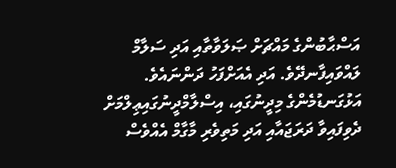އަސްޙާބުންގެ މައްޗަށް ޞަލަވާތާއި އަދި ސަލާމް ލައްވައިފާނދޭވެ. އަދި އެއަށްފަހު ދަންނައެވެ.
އަޅުގަނޑުމެންގެ މިދީނުގައި، އިސްލާމްދީނުގައިޢިލްމަށް ދެވިފައިވާ ދަރަޖައާއި އަދި މަތިވެރި މާގާމް އެއްވެސް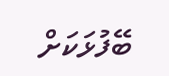ބޭފުޅަކަށް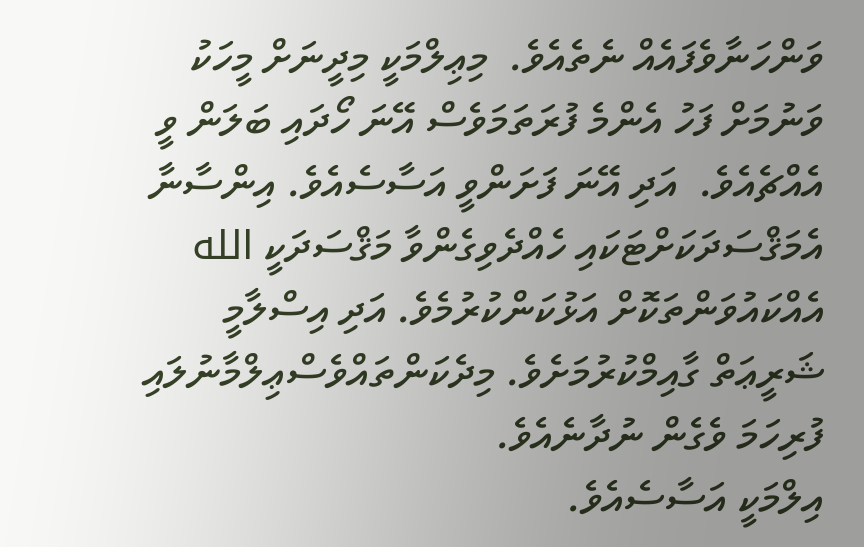ވަންހަނާވެފައެއް ނެތެއެވެ.  މިޢިލްމަކީ މިދީނަށް މީހަކު ވަނުމަށް ފަހު އެންމެ ފުރަތަމަވެސް އޭނަ ހޯދައި ބަލަން ވީ އެއްޗެއެވެ.  އަދި އޭނަ ފަށަންވީ އަސާސެއެވެ. އިންސާނާ އެމަޤްސަދަކަށްޓަކައި ހެއްދެވިގެންވާ މަޤްސަދަކީ الله އެއްކައުވަންތަކޮށް އަޅުކަންކުރުމެވެ. އަދި އިސްލާމީ ޝަރީޢަތް ގާއިމްކުރުމަށެވެ. މިދެކަންތައްވެސްޢިލްމާނުލައި ފުރިހަމަ ވެގެން ނުދާނެއެވެ.
އިލްމަކީ އަސާސެއެވެ.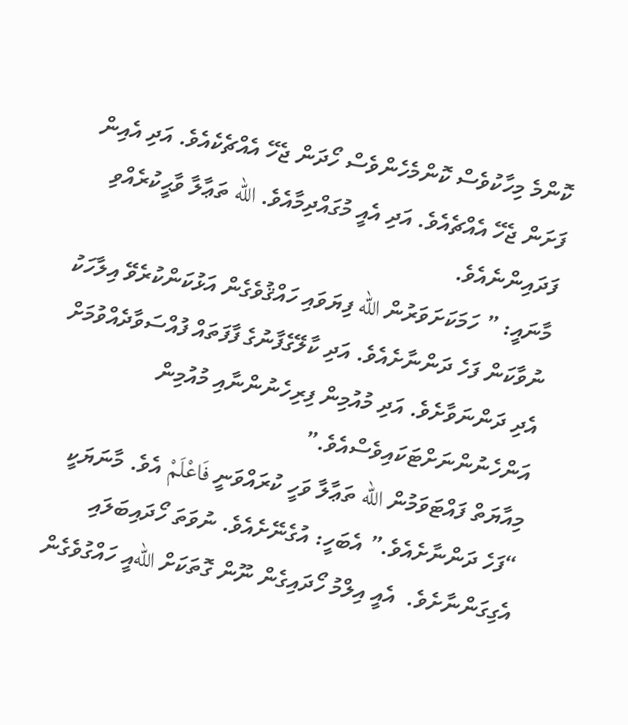ކޮންމެ މިހާކުވެސް ކޮންމެހެންވެސް ހޯދަން ޖެހޭ އެއްޗެކެއެވެ. އަދި އެއިން ފަށަން ޖެހޭ އެއްޗެއެވެ. އަދި އެއީ މުގައްދިމާއެވެ. الله ތަޢާލާ ވާޙީކުރެއްވި ފަދައިންނެއެވެ.
މާނައީ: ” ހަމަކަށަވަރުން الله ފިޔަވައި ހައްޤުވެގެން އަޅުކަންކުރެވޭ އިލާހަކު ނުވާކަން ފަހެ ދަންނާށެއެވެ. އަދި ކާލޭގެފާނުގެ ފާފަތައް ފުއްސަވާދެއްވުމަށް އެދި ދަންނަވާށެވެ. އަދި މުއުމިން ފިރިހެނުންނާއި މުއުމިން އަންހެނުންނަށްޓަކައިވެސްއެވެ.”
މިއާޔަތް ފައްޓަވަމުން الله ތަޢާލާ ވަހީ ކުރައްވަނީ فَاعْلَمْ އެވެ. މާނަޔަކީ “ފަހެ ދަންނާށެއެވެ.” އެބަހީ: އުގެނޭށެއެވެ. ނުވަތަ ހޯދައިބަލައި އެގިގަންނާށެވެ.  އެއީ އިލްމު ހޯދައިގެން ނޫން ގޮތަކަށް اللهއީ ހައްގުވެގެން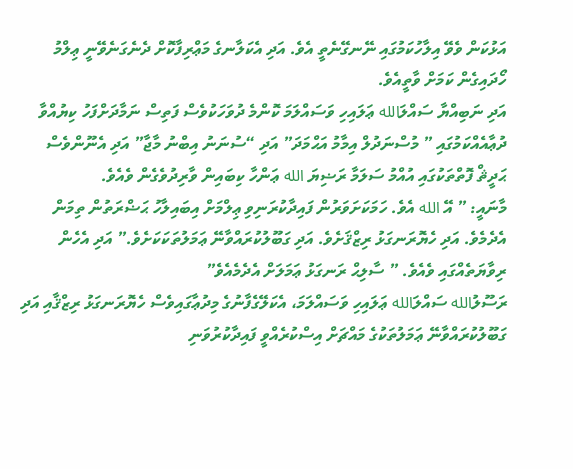އަޅުކަން ވެވޭ އިލާހުކަމުގައި ނޭނގޭނެތީ އެވެ. އަދި އެކަލާނގެ މަޢްރިފާކޮށް ދެނެގަނެވޭނީ ޢިލްމު ހޯދައިގެން ކަމަށް ވާތީއެވެ.
އަދި ނަބިއްޔާ ސައްލަالله ޢަލައިހި ވަސައްލަމަ ކޮންމެ ދުވަހަކުވެސް ފަތިސް ނަމާދަށްފަހު ކިޔުއްވާ ދުޢާއެއްކަމުގައި ” މުސްނަދުލް އިމާމު އަޙްމަދަ” އަދި “ސުނަނު އިބްނު މާޖާ” އަދި އެނޫންވެސް ޙަދީޘް ފޮތްތަކުގައި އުއްމު ސަލަމާ ރަޟިޔަ الله ޢަންހާ ކިބައިން ވާރިދުވެގެން ވެއެވެ.
މާނައީ: ” އޭ الله އެވެ. ހަމަކަށަވަރުން ފައިދާކުރަނިވި ޢިލްމަށް އިބައިލާހު ޙަޟްރަތުން ތިމަން އެދެމެވެ. އަދި ހެޔޮރަނގަޅު ރިޒްޤަށެވެ. އަދި ގަބޫލުކުރައްވާނޭ ޢަމަލުތަކަކަށެވެ.” އަދި އެހެން ރިވާޔަތެއްގައި ވެއެވެ. ” ސާލިޙް ރަނގަޅު ޢަމަލަށް އެދެމެއެވެ”
ރަސޫލުالله ސައްލަالله ޢަލައިހި ވަސައްލަމަ، އެކަލޭގެފާނުގެ މިދުޢާގައިވެސް ހެޔޮރަނގަޅު ރިޒްޤާއި އަދި ގަބޫލުކުރައްވާނޭ ޢަމަލުތަކުގެ މައްޗަށް އިސްކުރެއްވީ ފައިދާކުރުވަނި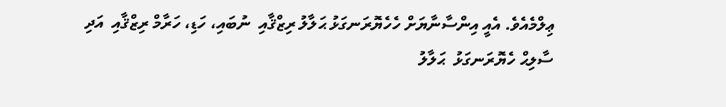ޢިލްމެއެވެ. އެއީ އިންސާނާޔަށް ހެހެޔޮރަނގަޅު ޙަލާލު ރިޒްޤާއި  ނުބައި، ހަޑި، ހަރާމް ރިޒްޤާއި  އަދި ސާލިޙް ހެޔޮރަނގަޅު  ޙަލާލު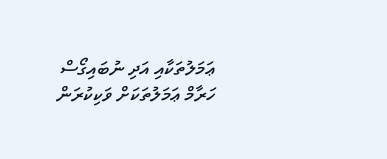ޢަމަލުތަކާއި އަދި ނުބައިގޯސް ހަރާމް ޢަމަލުތަކަށް ވަކިކުރަން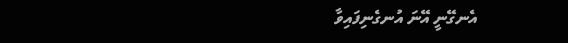އެނގޭނީ އޭނަ އުނގެނިފައިވާ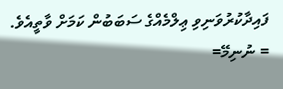ފައިދާކުރުވަނިވި ޢިލްމެއްގެ ސަބަބުން ކަމަށް ވާތީއެވެ.
= ނުނިމޭ=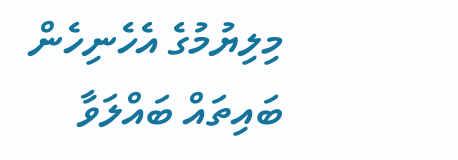މިލިޔުމުގެ އެހެނިހެން ބައިތައް ބައްލަވާ